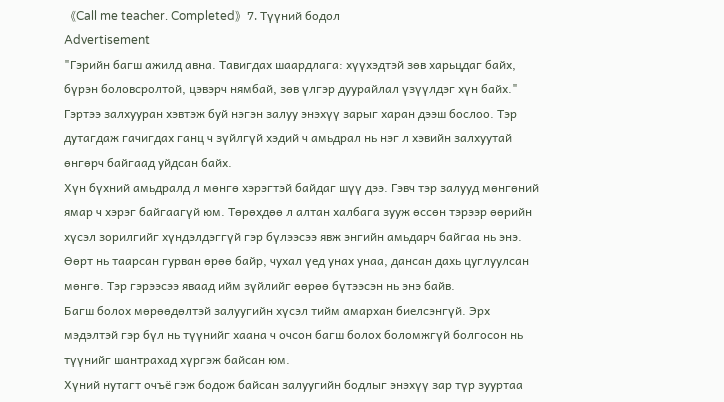《Call me teacher. Completed》7. Түүний бодол
Advertisement
"Гэрийн багш ажилд авна. Тавигдах шаардлага: хүүхэдтэй зөв харьцдаг байх, бүрэн боловсролтой, цэвэрч нямбай, зөв үлгэр дуурайлал үзүүлдэг хүн байх."
Гэртээ залхууран хэвтэж буй нэгэн залуу энэхүү зарыг харан дээш бослоо. Тэр дутагдаж гачигдах ганц ч зүйлгүй хэдий ч амьдрал нь нэг л хэвийн залхуутай өнгөрч байгаад уйдсан байх.
Хүн бүхний амьдралд л мөнгө хэрэгтэй байдаг шүү дээ. Гэвч тэр залууд мөнгөний ямар ч хэрэг байгаагүй юм. Төрөхдөө л алтан халбага зууж өссөн тэрээр өөрийн хүсэл зорилгийг хүндэлдэггүй гэр бүлээсээ явж энгийн амьдарч байгаа нь энэ.
Өөрт нь таарсан гурван өрөө байр, чухал үед унах унаа, дансан дахь цуглуулсан мөнгө. Тэр гэрээсээ яваад ийм зүйлийг өөрөө бүтээсэн нь энэ байв.
Багш болох мөрөөдөлтэй залуугийн хүсэл тийм амархан биелсэнгүй. Эрх мэдэлтэй гэр бүл нь түүнийг хаана ч очсон багш болох боломжгүй болгосон нь түүнийг шантрахад хүргэж байсан юм.
Хүний нутагт очъё гэж бодож байсан залуугийн бодлыг энэхүү зар түр зууртаа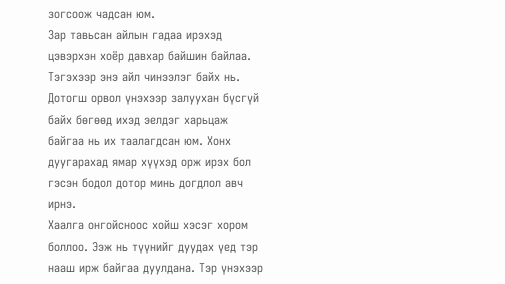зогсоож чадсан юм.
Зар тавьсан айлын гадаа ирэхэд цэвэрхэн хоёр давхар байшин байлаа. Тэгэхээр энэ айл чинээлэг байх нь.
Дотогш орвол үнэхээр залуухан бүсгүй байх бөгөөд ихэд эелдэг харьцаж байгаа нь их таалагдсан юм. Хонх дуугарахад ямар хүүхэд орж ирэх бол гэсэн бодол дотор минь догдлол авч ирнэ.
Хаалга онгойсноос хойш хэсэг хором боллоо. Ээж нь түүнийг дуудах үед тэр нааш ирж байгаа дуулдана. Тэр үнэхээр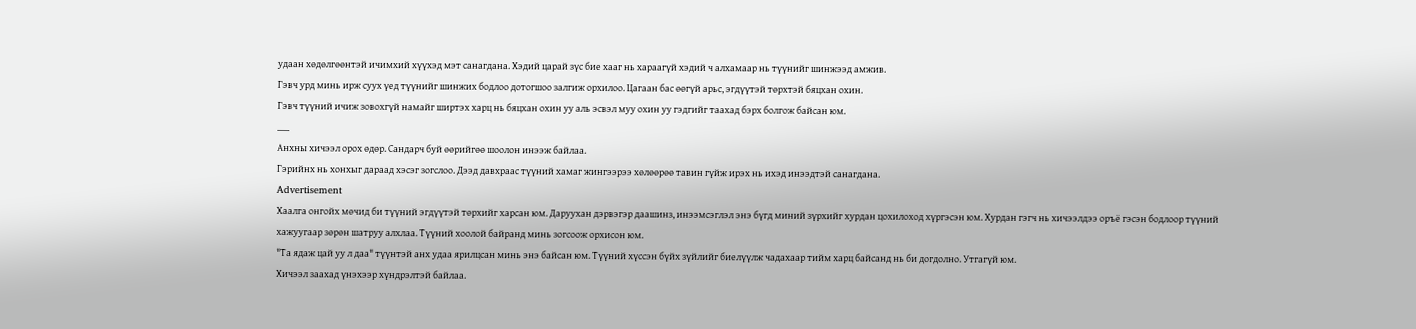удаан хөдөлгөөнтэй ичимхий хүүхэд мэт санагдана. Хэдий царай зүс бие хааг нь хараагүй хэдий ч алхамаар нь түүнийг шинжээд амжив.
Гэвч урд минь ирж суух үед түүнийг шинжих бодлоо дотогшоо залгиж орхилоо. Цагаан бас өөгүй арьс, эгдүүтэй төрхтэй бяцхан охин.
Гэвч түүний ичиж зовохгүй намайг ширтэх харц нь бяцхан охин уу аль эсвэл муу охин уу гэдгийг таахад бэрх болгож байсан юм.
___
Анхны хичээл орох өдөр. Сандарч буй өөрийгөө шоолон инээж байлаа.
Гэрийнх нь хонхыг дараад хэсэг зогслоо. Дээд давхраас түүний хамаг жингээрээ хөлөөрөө тавин гүйж ирэх нь ихэд инээдтэй санагдана.
Advertisement
Хаалга онгойх мөчид би түүний эгдүүтэй төрхийг харсан юм. Даруухан дэрвэгэр даашинз, инээмсэглэл энэ бүгд миний зүрхийг хурдан цохилоход хүргэсэн юм. Хурдан гэгч нь хичээлдээ оръё гэсэн бодлоор түүний хажуугаар зөрөн шатруу алхлаа. Түүний хоолой байранд минь зогсоож орхисон юм.
"Та ядаж цай уу л даа" түүнтэй анх удаа ярилцсан минь энэ байсан юм. Түүний хүссэн бүйх зүйлийг биелүүлж чадахаар тийм харц байсанд нь би догдолно. Утгагүй юм.
Хичээл заахад үнэхээр хүндрэлтэй байлаа.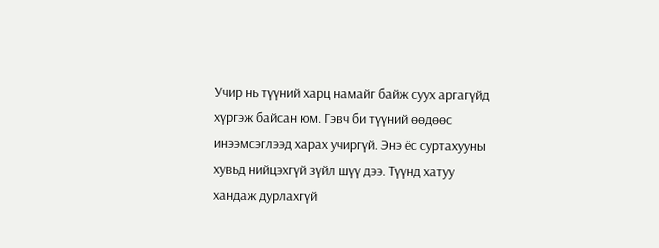Учир нь түүний харц намайг байж суух аргагүйд хүргэж байсан юм. Гэвч би түүний өөдөөс инээмсэглээд харах учиргүй. Энэ ёс суртахууны хувьд нийцэхгүй зүйл шүү дээ. Түүнд хатуу хандаж дурлахгүй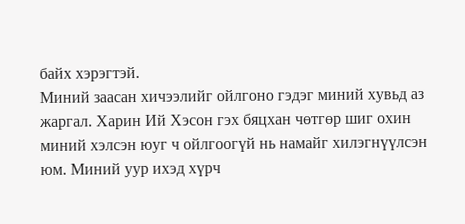байх хэрэгтэй.
Миний заасан хичээлийг ойлгоно гэдэг миний хувьд аз жаргал. Харин Ий Хэсон гэх бяцхан чөтгөр шиг охин миний хэлсэн юуг ч ойлгоогүй нь намайг хилэгнүүлсэн юм. Миний уур ихэд хүрч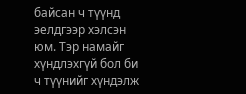байсан ч түүнд эелдгээр хэлсэн юм. Тэр намайг хүндлэхгүй бол би ч түүнийг хүндэлж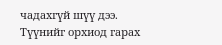чадахгүй шүү дээ.
Түүнийг орхиод гарах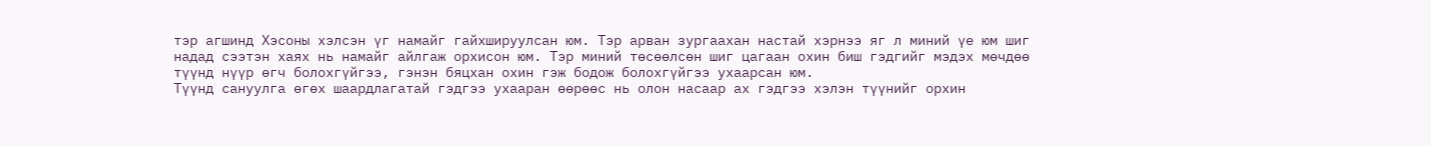тэр агшинд Хэсоны хэлсэн үг намайг гайхшируулсан юм. Тэр арван зургаахан настай хэрнээ яг л миний үе юм шиг надад сээтэн хаях нь намайг айлгаж орхисон юм. Тэр миний төсөөлсөн шиг цагаан охин биш гэдгийг мэдэх мөчдөө түүнд нүүр өгч болохгүйгээ, гэнэн бяцхан охин гэж бодож болохгүйгээ ухаарсан юм.
Түүнд сануулга өгөх шаардлагатай гэдгээ ухааран өөрөөс нь олон насаар ах гэдгээ хэлэн түүнийг орхин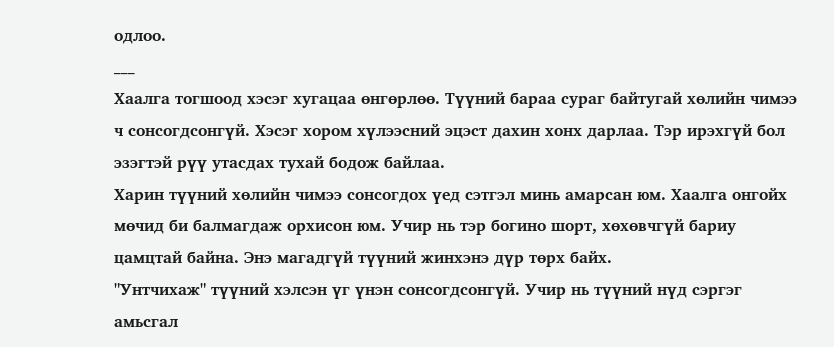одлоо.
___
Хаалга тогшоод хэсэг хугацаа өнгөрлөө. Түүний бараа сураг байтугай хөлийн чимээ ч сонсогдсонгүй. Хэсэг хором хүлээсний эцэст дахин хонх дарлаа. Тэр ирэхгүй бол эзэгтэй рүү утасдах тухай бодож байлаа.
Харин түүний хөлийн чимээ сонсогдох үед сэтгэл минь амарсан юм. Хаалга онгойх мөчид би балмагдаж орхисон юм. Учир нь тэр богино шорт, хөхөвчгүй бариу цамцтай байна. Энэ магадгүй түүний жинхэнэ дүр төрх байх.
"Унтчихаж" түүний хэлсэн үг үнэн сонсогдсонгүй. Учир нь түүний нүд сэргэг амьсгал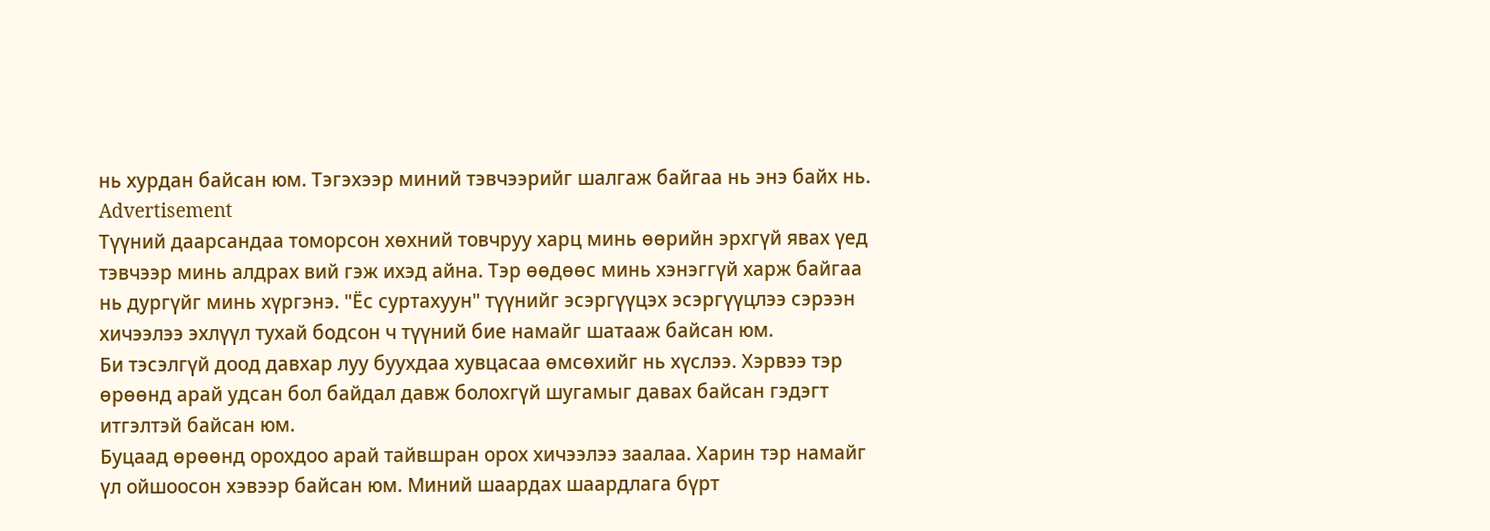нь хурдан байсан юм. Тэгэхээр миний тэвчээрийг шалгаж байгаа нь энэ байх нь.
Advertisement
Түүний даарсандаа томорсон хөхний товчруу харц минь өөрийн эрхгүй явах үед тэвчээр минь алдрах вий гэж ихэд айна. Тэр өөдөөс минь хэнэггүй харж байгаа нь дургүйг минь хүргэнэ. "Ёс суртахуун" түүнийг эсэргүүцэх эсэргүүцлээ сэрээн хичээлээ эхлүүл тухай бодсон ч түүний бие намайг шатааж байсан юм.
Би тэсэлгүй доод давхар луу буухдаа хувцасаа өмсөхийг нь хүслээ. Хэрвээ тэр өрөөнд арай удсан бол байдал давж болохгүй шугамыг давах байсан гэдэгт итгэлтэй байсан юм.
Буцаад өрөөнд орохдоо арай тайвшран орох хичээлээ заалаа. Харин тэр намайг үл ойшоосон хэвээр байсан юм. Миний шаардах шаардлага бүрт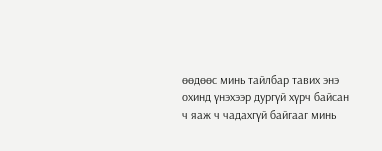өөдөөс минь тайлбар тавих энэ охинд үнэхээр дургүй хүрч байсан ч яаж ч чадахгүй байгааг минь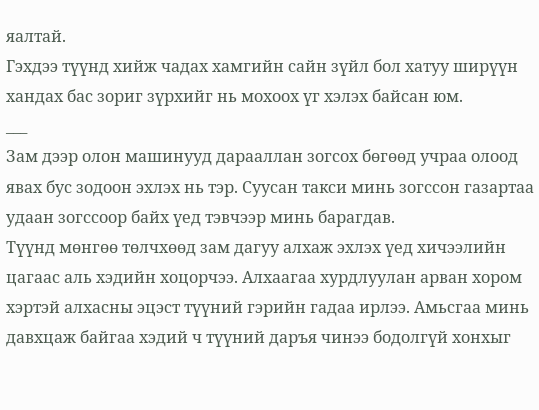яалтай.
Гэхдээ түүнд хийж чадах хамгийн сайн зүйл бол хатуу ширүүн хандах бас зориг зүрхийг нь мохоох үг хэлэх байсан юм.
___
Зам дээр олон машинууд дарааллан зогсох бөгөөд учраа олоод явах бус зодоон эхлэх нь тэр. Суусан такси минь зогссон газартаа удаан зогссоор байх үед тэвчээр минь барагдав.
Түүнд мөнгөө төлчхөөд зам дагуу алхаж эхлэх үед хичээлийн цагаас аль хэдийн хоцорчээ. Алхаагаа хурдлуулан арван хором хэртэй алхасны эцэст түүний гэрийн гадаа ирлээ. Амьсгаа минь давхцаж байгаа хэдий ч түүний даръя чинээ бодолгүй хонхыг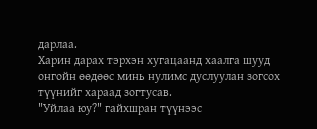дарлаа.
Харин дарах тэрхэн хугацаанд хаалга шууд онгойн өөдөөс минь нулимс дуслуулан зогсох түүнийг хараад зогтусав.
"Уйлаа юу?" гайхшран түүнээс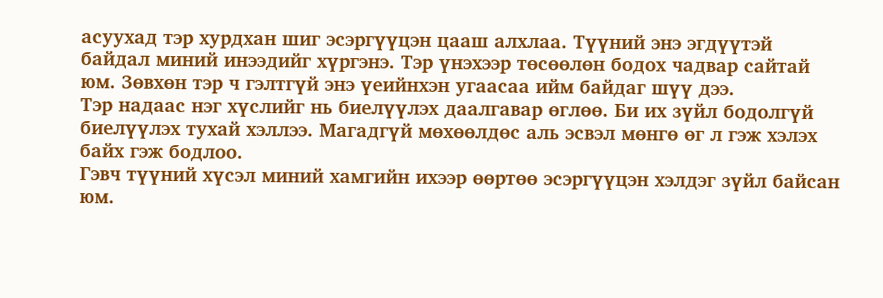асуухад тэр хурдхан шиг эсэргүүцэн цааш алхлаа. Түүний энэ эгдүүтэй байдал миний инээдийг хүргэнэ. Тэр үнэхээр төсөөлөн бодох чадвар сайтай юм. Зөвхөн тэр ч гэлтгүй энэ үеийнхэн угаасаа ийм байдаг шүү дээ.
Тэр надаас нэг хүслийг нь биелүүлэх даалгавар өглөө. Би их зүйл бодолгүй биелүүлэх тухай хэллээ. Магадгүй мөхөөлдөс аль эсвэл мөнгө өг л гэж хэлэх байх гэж бодлоо.
Гэвч түүний хүсэл миний хамгийн ихээр өөртөө эсэргүүцэн хэлдэг зүйл байсан юм.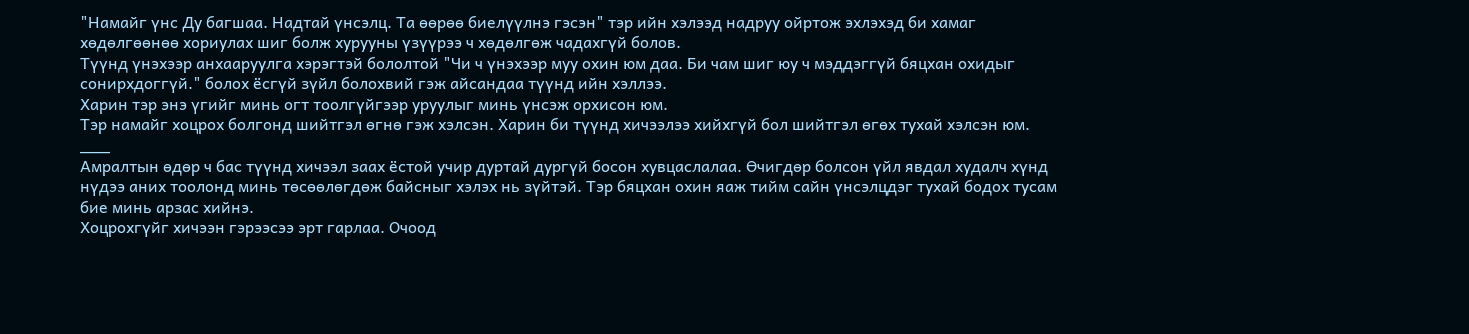"Намайг үнс Ду багшаа. Надтай үнсэлц. Та өөрөө биелүүлнэ гэсэн" тэр ийн хэлээд надруу ойртож эхлэхэд би хамаг хөдөлгөөнөө хориулах шиг болж хурууны үзүүрээ ч хөдөлгөж чадахгүй болов.
Түүнд үнэхээр анхааруулга хэрэгтэй бололтой "Чи ч үнэхээр муу охин юм даа. Би чам шиг юу ч мэддэггүй бяцхан охидыг сонирхдоггүй." болох ёсгүй зүйл болохвий гэж айсандаа түүнд ийн хэллээ.
Харин тэр энэ үгийг минь огт тоолгүйгээр уруулыг минь үнсэж орхисон юм.
Тэр намайг хоцрох болгонд шийтгэл өгнө гэж хэлсэн. Харин би түүнд хичээлээ хийхгүй бол шийтгэл өгөх тухай хэлсэн юм.
___
Амралтын өдөр ч бас түүнд хичээл заах ёстой учир дуртай дургүй босон хувцаслалаа. Өчигдөр болсон үйл явдал худалч хүнд нүдээ аних тоолонд минь төсөөлөгдөж байсныг хэлэх нь зүйтэй. Тэр бяцхан охин яаж тийм сайн үнсэлцдэг тухай бодох тусам бие минь арзас хийнэ.
Хоцрохгүйг хичээн гэрээсээ эрт гарлаа. Очоод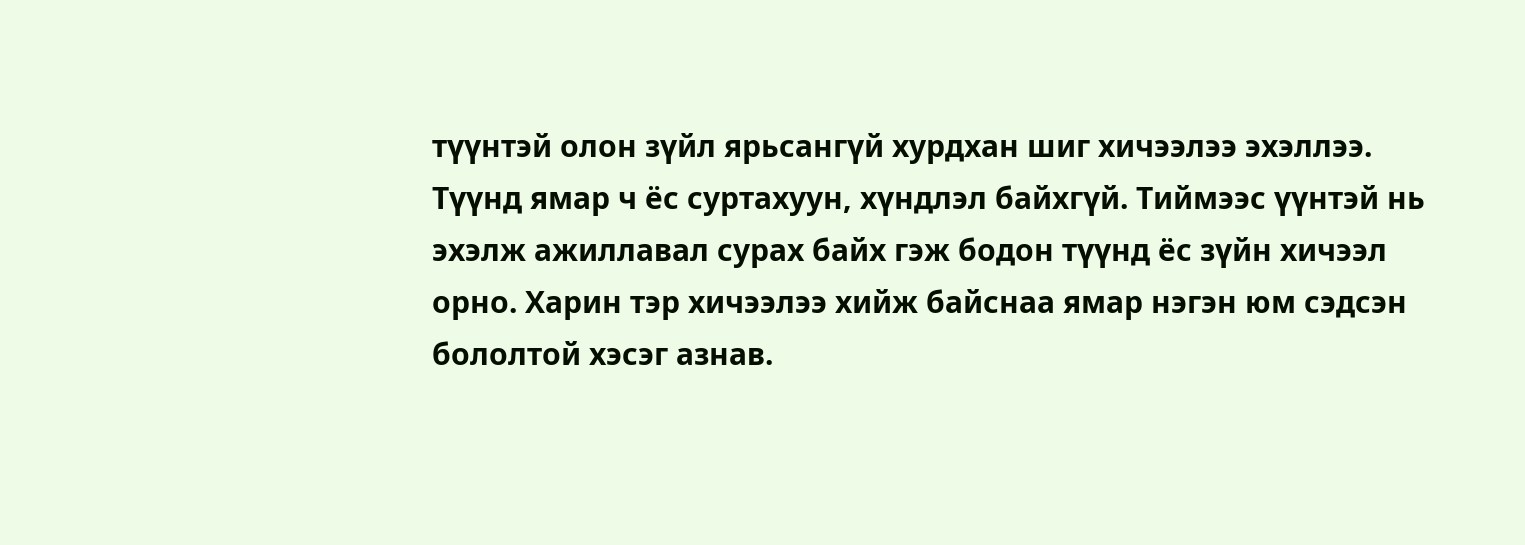түүнтэй олон зүйл ярьсангүй хурдхан шиг хичээлээ эхэллээ.
Түүнд ямар ч ёс суртахуун, хүндлэл байхгүй. Тиймээс үүнтэй нь эхэлж ажиллавал сурах байх гэж бодон түүнд ёс зүйн хичээл орно. Харин тэр хичээлээ хийж байснаа ямар нэгэн юм сэдсэн бололтой хэсэг азнав.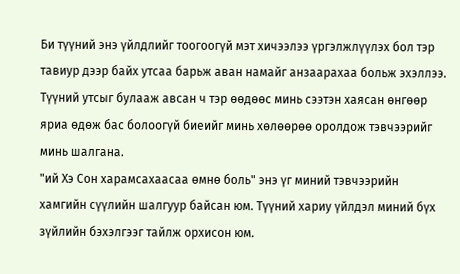Би түүний энэ үйлдлийг тоогоогүй мэт хичээлээ үргэлжлүүлэх бол тэр тавиур дээр байх утсаа барьж аван намайг анзаарахаа больж эхэллээ.
Түүний утсыг булааж авсан ч тэр өөдөөс минь сээтэн хаясан өнгөөр яриа өдөж бас болоогүй биеийг минь хөлөөрөө оролдож тэвчээрийг минь шалгана.
"ий Хэ Сон харамсахаасаа өмнө боль" энэ үг миний тэвчээрийн хамгийн сүүлийн шалгуур байсан юм. Түүний хариу үйлдэл миний бүх зүйлийн бэхэлгээг тайлж орхисон юм.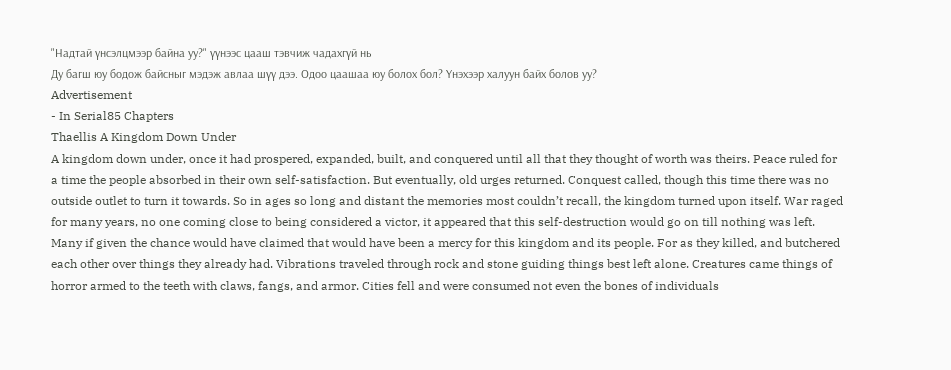"Надтай үнсэлцмээр байна уу?" үүнээс цааш тэвчиж чадахгүй нь
Ду багш юу бодож байсныг мэдэж авлаа шүү дээ. Одоо цаашаа юу болох бол? Үнэхээр халуун байх болов уу?
Advertisement
- In Serial85 Chapters
Thaellis A Kingdom Down Under
A kingdom down under, once it had prospered, expanded, built, and conquered until all that they thought of worth was theirs. Peace ruled for a time the people absorbed in their own self-satisfaction. But eventually, old urges returned. Conquest called, though this time there was no outside outlet to turn it towards. So in ages so long and distant the memories most couldn’t recall, the kingdom turned upon itself. War raged for many years, no one coming close to being considered a victor, it appeared that this self-destruction would go on till nothing was left. Many if given the chance would have claimed that would have been a mercy for this kingdom and its people. For as they killed, and butchered each other over things they already had. Vibrations traveled through rock and stone guiding things best left alone. Creatures came things of horror armed to the teeth with claws, fangs, and armor. Cities fell and were consumed not even the bones of individuals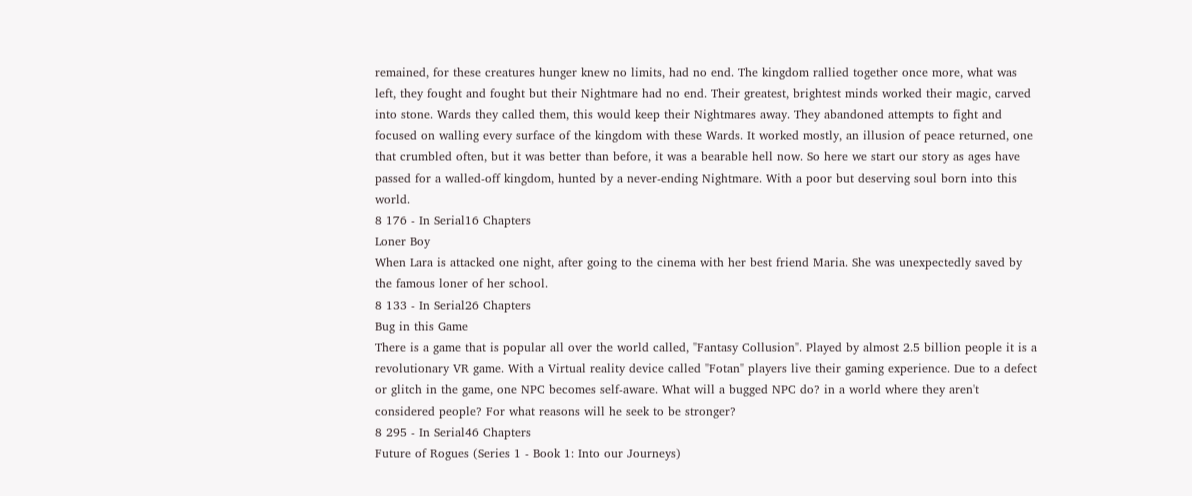remained, for these creatures hunger knew no limits, had no end. The kingdom rallied together once more, what was left, they fought and fought but their Nightmare had no end. Their greatest, brightest minds worked their magic, carved into stone. Wards they called them, this would keep their Nightmares away. They abandoned attempts to fight and focused on walling every surface of the kingdom with these Wards. It worked mostly, an illusion of peace returned, one that crumbled often, but it was better than before, it was a bearable hell now. So here we start our story as ages have passed for a walled-off kingdom, hunted by a never-ending Nightmare. With a poor but deserving soul born into this world.
8 176 - In Serial16 Chapters
Loner Boy
When Lara is attacked one night, after going to the cinema with her best friend Maria. She was unexpectedly saved by the famous loner of her school.
8 133 - In Serial26 Chapters
Bug in this Game
There is a game that is popular all over the world called, "Fantasy Collusion". Played by almost 2.5 billion people it is a revolutionary VR game. With a Virtual reality device called "Fotan" players live their gaming experience. Due to a defect or glitch in the game, one NPC becomes self-aware. What will a bugged NPC do? in a world where they aren't considered people? For what reasons will he seek to be stronger?
8 295 - In Serial46 Chapters
Future of Rogues (Series 1 - Book 1: Into our Journeys)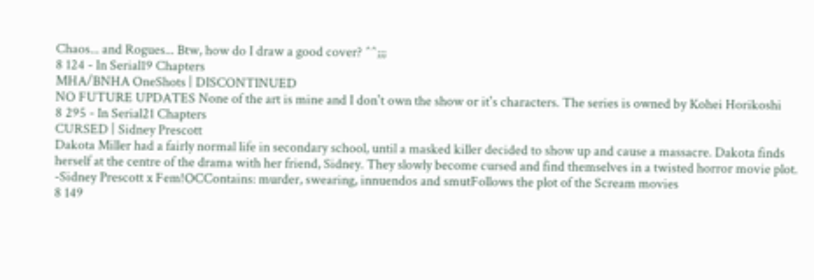Chaos... and Rogues... Btw, how do I draw a good cover? ^^;;;
8 124 - In Serial19 Chapters
MHA/BNHA OneShots | DISCONTINUED
NO FUTURE UPDATES None of the art is mine and I don't own the show or it's characters. The series is owned by Kohei Horikoshi
8 295 - In Serial21 Chapters
CURSED | Sidney Prescott
Dakota Miller had a fairly normal life in secondary school, until a masked killer decided to show up and cause a massacre. Dakota finds herself at the centre of the drama with her friend, Sidney. They slowly become cursed and find themselves in a twisted horror movie plot. -Sidney Prescott x Fem!OCContains: murder, swearing, innuendos and smutFollows the plot of the Scream movies
8 149